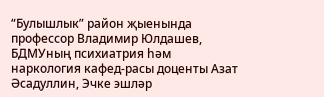“Булышлык” район җыенында профессор Владимир Юлдашев, БДМУның психиатрия һәм наркология кафед-расы доценты Азат Әсадуллин, Эчке эшләр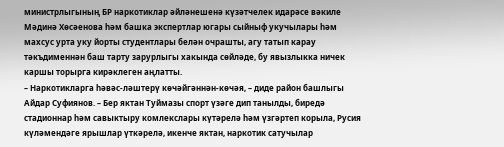министрлыгының БР наркотиклар әйләнешенә күзәтчелек идарәсе вәкиле Мәдинә Хөсәенова һәм башка экспертлар югары сыйныф укучылары һәм махсус урта уку йорты студентлары белән очрашты, агу татып карау тәкъдименнән баш тарту зарурлыгы хакында сөйләде, бу явызлыкка ничек каршы торырга кирәклеген аңлатты.
– Наркотикларга һәвәс-ләштерү көчәйгәннән-көчәя, – диде район башлыгы Айдар Суфиянов. – Бер яктан Туймазы спорт үзәге дип танылды, биредә стадионнар һәм савыктыру комлекслары күтәрелә һәм үзгәртеп корыла, Русия күләмендәге ярышлар үткәрелә, икенче яктан, наркотик сатучылар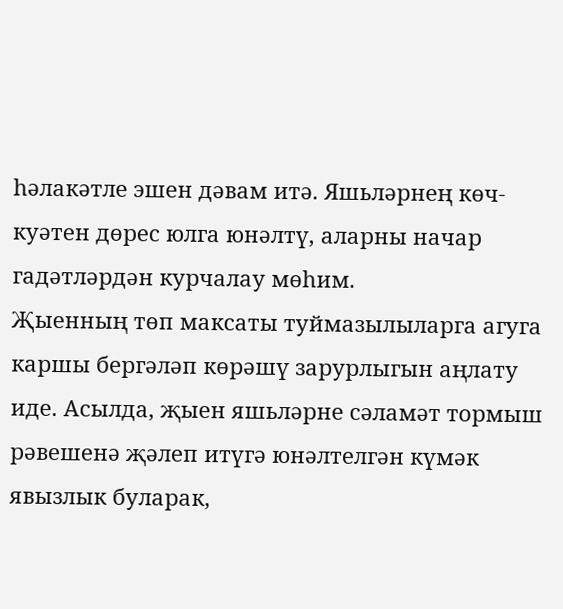һәлакәтле эшен дәвам итә. Яшьләрнең көч-куәтен дөрес юлга юнәлтү, аларны начар гадәтләрдән курчалау мөһим.
Җыенның төп максаты туймазылыларга агуга каршы бергәләп көрәшү зарурлыгын аңлату иде. Асылда, җыен яшьләрне сәламәт тормыш рәвешенә җәлеп итүгә юнәлтелгән күмәк явызлык буларак,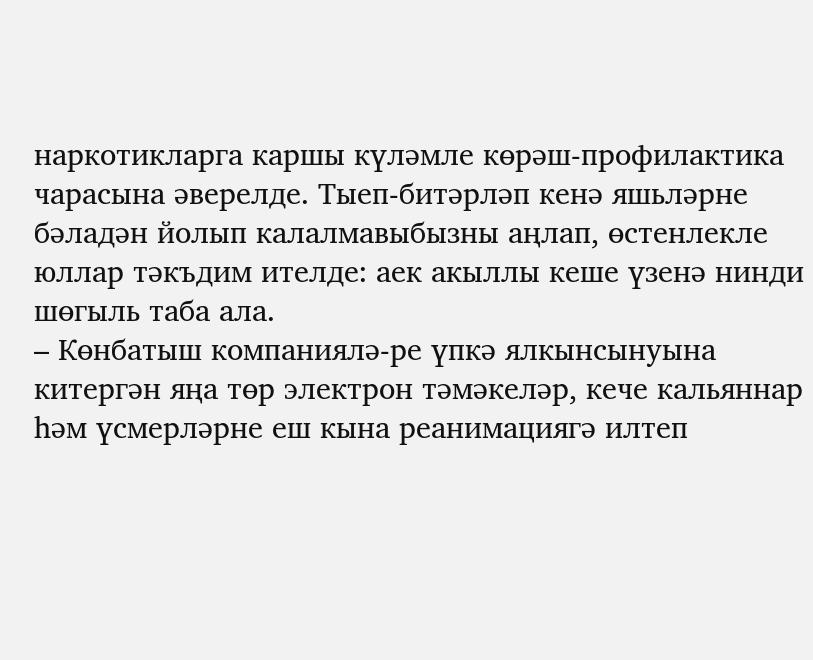наркотикларга каршы күләмле көрәш-профилактика чарасына әверелде. Тыеп-битәрләп кенә яшьләрне бәладән йолып калалмавыбызны аңлап, өстенлекле юллар тәкъдим ителде: аек акыллы кеше үзенә нинди шөгыль таба ала.
– Көнбатыш компаниялә-ре үпкә ялкынсынуына китергән яңа төр электрон тәмәкеләр, кече кальяннар һәм үсмерләрне еш кына реанимациягә илтеп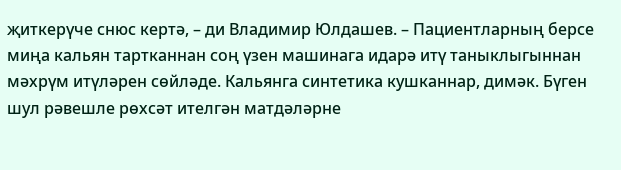җиткерүче снюс кертә, – ди Владимир Юлдашев. – Пациентларның берсе миңа кальян тартканнан соң үзен машинага идарә итү таныклыгыннан мәхрүм итүләрен сөйләде. Кальянга синтетика кушканнар, димәк. Бүген шул рәвешле рөхсәт ителгән матдәләрне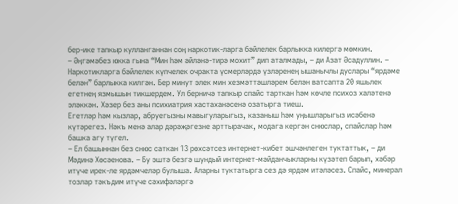бер-ике тапкыр кулланганнан соң наркотик-ларга бәйлелек барлыкка килергә мөмкин.
– Әңгәмәбез юкка гына “Мин һәм әйләнә-тирә мохит” дип аталмады, – ди Азат Әсадуллин. – Наркотикларга бәйлелек күпчелек очракта үсмерләрдә үзләренең ышанычлы дуслары “ярдәме белән” барлыкка килгән. Бер минут элек мин хезмәттәшләрем белән ватсапта 20 яшьлек егетнең язмышын тикшердем. Ул берничә тапкыр спайс тарткан һәм көчле психоз халәтенә эләккән. Хәзер без аны психиатрия хастаханәсенә озатырга тиеш.
Егетләр һәм кызлар, абруегызны мавыгуларыгыз, казаныш һәм уңышларыгыз исәбенә күтәрегез. Нәкъ менә алар дәрәҗәгезне арттырачак, модага кергән снюслар, спайслар һәм башка агу түгел.
– Ел башыннан без снюс саткан 13 рөхсәтсез интернет-кибет эшчәнлеген туктаттык, – ди Мәдинә Хөсәенова. – Бу эштә безгә шундый интернет-мәйданчыкларны күзәтеп барып, хәбәр итүче ирек-ле ярдәмчеләр булыша. Аларны туктатырга сез дә ярдәм итәләсез. Спайс, минерал тозлар тәкъдим итүче сәхифәләргә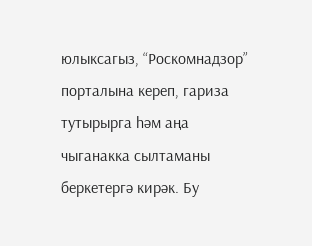юлыксагыз, “Роскомнадзор” порталына кереп, гариза тутырырга һәм аңа чыганакка сылтаманы беркетергә кирәк. Бу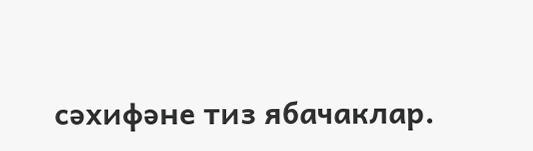сәхифәне тиз ябачаклар.